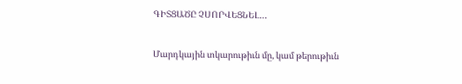ԳԻՏՑԱԾԸ ՉՍՈՐՎԵՑՆԵԼ…

Մարդկային տկարութիւն մը, կամ թերութիւն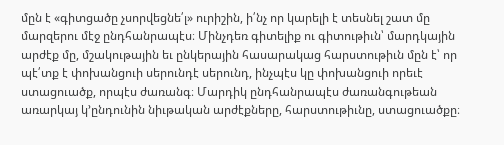մըն է «գիտցածը չսորվեցնե՛լ» ուրիշին, ի՛նչ որ կարելի է տեսնել շատ մը մարզերու մէջ ընդհանրապէս։ Մինչդեռ գիտելիք ու գիտութիւն՝ մարդկային արժէք մը, մշակութային եւ ընկերային հասարակաց հարստութիւն մըն է՝ որ պէ՛տք է փոխանցուի սերունդէ սերունդ, ինչպէս կը փոխանցուի որեւէ ստացուածք, որպէս ժառանգ։ Մարդիկ ընդհանրապէս ժառանգութեան առարկայ կ՚ընդունին նիւթական արժէքները, հարստութիւնը, ստացուածքը։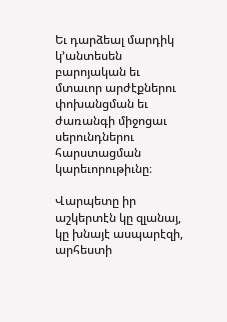Եւ դարձեալ մարդիկ կ՚անտեսեն բարոյական եւ մտաւոր արժէքներու փոխանցման եւ ժառանգի միջոցաւ սերունդներու հարստացման կարեւորութիւնը։

Վարպետը իր աշկերտէն կը զլանայ, կը խնայէ ասպարէզի, արհեստի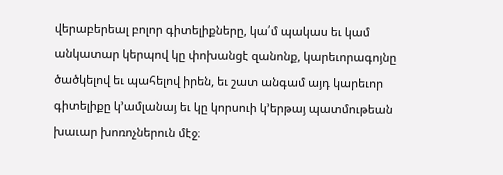վերաբերեալ բոլոր գիտելիքները, կա՛մ պակաս եւ կամ անկատար կերպով կը փոխանցէ զանոնք, կարեւորագոյնը ծածկելով եւ պահելով իրեն, եւ շատ անգամ այդ կարեւոր գիտելիքը կ՚ամլանայ եւ կը կորսուի կ՚երթայ պատմութեան խաւար խոռոչներուն մէջ։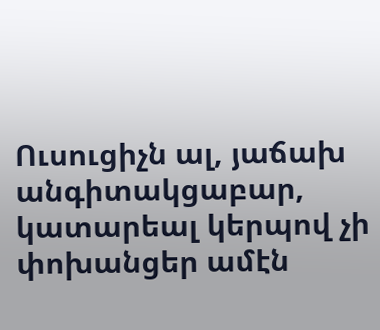Ուսուցիչն ալ, յաճախ անգիտակցաբար, կատարեալ կերպով չի փոխանցեր ամէն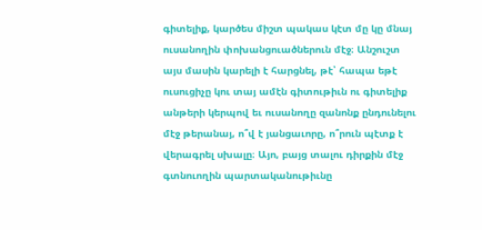գիտելիք, կարծես միշտ պակաս կէտ մը կը մնայ ուսանողին փոխանցուածներուն մէջ։ Անշուշտ այս մասին կարելի է հարցնել, թէ՝ հապա եթէ ուսուցիչը կու տայ ամէն գիտութիւն ու գիտելիք անթերի կերպով եւ ուսանողը զանոնք ընդունելու մէջ թերանայ, ո՞վ է յանցաւորը, ո՞րուն պէտք է վերագրել սխալը։ Այո, բայց տալու դիրքին մէջ գտնուողին պարտականութիւնը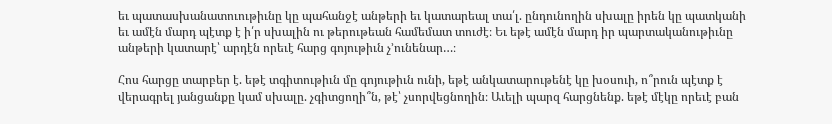եւ պատասխանատուութիւնը կը պահանջէ անթերի եւ կատարեալ տա՛լ. ընդունողին սխալը իրեն կը պատկանի եւ ամէն մարդ պէտք է ի՛ր սխալին ու թերութեան համեմատ տուժէ։ Եւ եթէ ամէն մարդ իր պարտականութիւնը անթերի կատարէ՝ արդէն որեւէ հարց գոյութիւն չ՚ունենար…։

Հոս հարցը տարբեր է. եթէ տգիտութիւն մը գոյութիւն ունի, եթէ անկատարութենէ կը խօսուի, ո՞րուն պէտք է վերագրել յանցանքը կամ սխալը. չգիտցողի՞ն, թէ՝ չսորվեցնողին։ Աւելի պարզ հարցնենք. եթէ մէկը որեւէ բան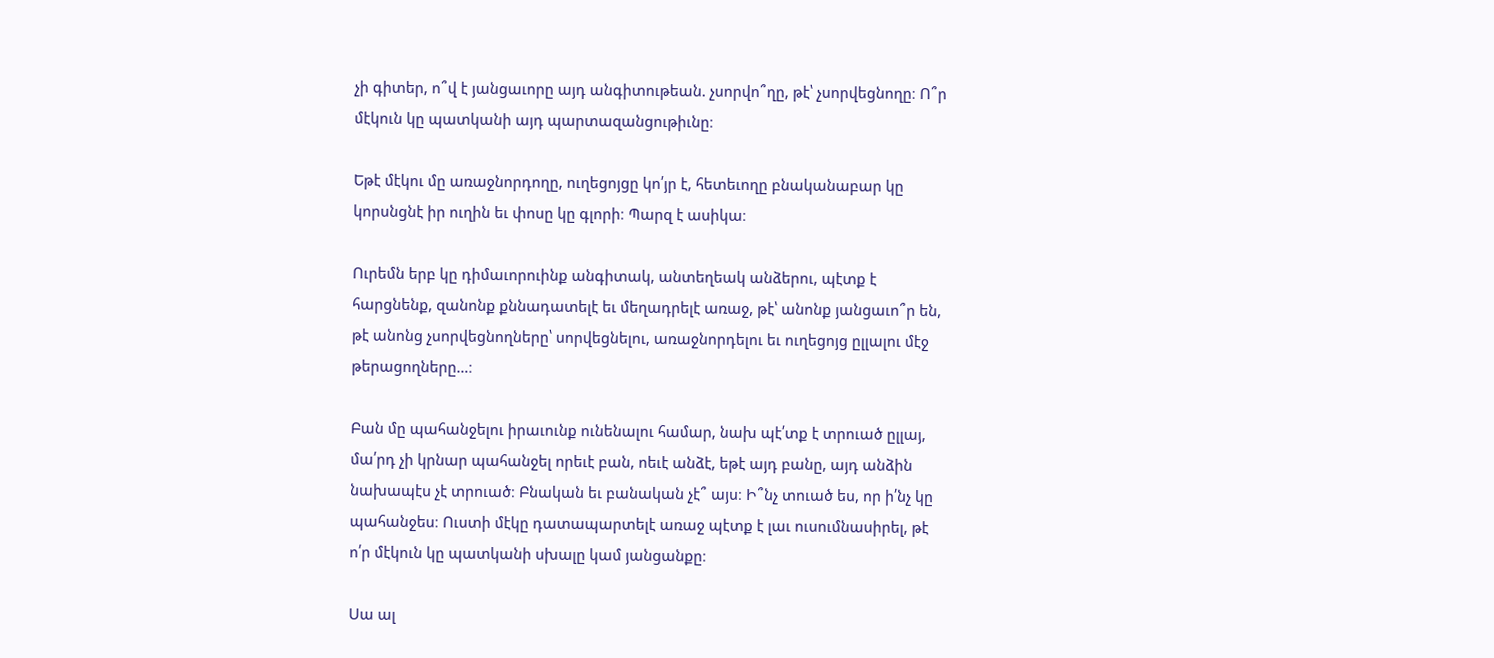չի գիտեր, ո՞վ է յանցաւորը այդ անգիտութեան. չսորվո՞ղը, թէ՝ չսորվեցնողը։ Ո՞ր մէկուն կը պատկանի այդ պարտազանցութիւնը։

Եթէ մէկու մը առաջնորդողը, ուղեցոյցը կո՛յր է, հետեւողը բնականաբար կը կորսնցնէ իր ուղին եւ փոսը կը գլորի։ Պարզ է ասիկա։

Ուրեմն երբ կը դիմաւորուինք անգիտակ, անտեղեակ անձերու, պէտք է հարցնենք, զանոնք քննադատելէ եւ մեղադրելէ առաջ, թէ՝ անոնք յանցաւո՞ր են, թէ անոնց չսորվեցնողները՝ սորվեցնելու, առաջնորդելու եւ ուղեցոյց ըլլալու մէջ թերացողները…։

Բան մը պահանջելու իրաւունք ունենալու համար, նախ պէ՛տք է տրուած ըլլայ, մա՛րդ չի կրնար պահանջել որեւէ բան, ոեւէ անձէ, եթէ այդ բանը, այդ անձին նախապէս չէ տրուած։ Բնական եւ բանական չէ՞ այս։ Ի՞նչ տուած ես, որ ի՛նչ կը պահանջես։ Ուստի մէկը դատապարտելէ առաջ պէտք է լաւ ուսումնասիրել, թէ ո՛ր մէկուն կը պատկանի սխալը կամ յանցանքը։

Սա ալ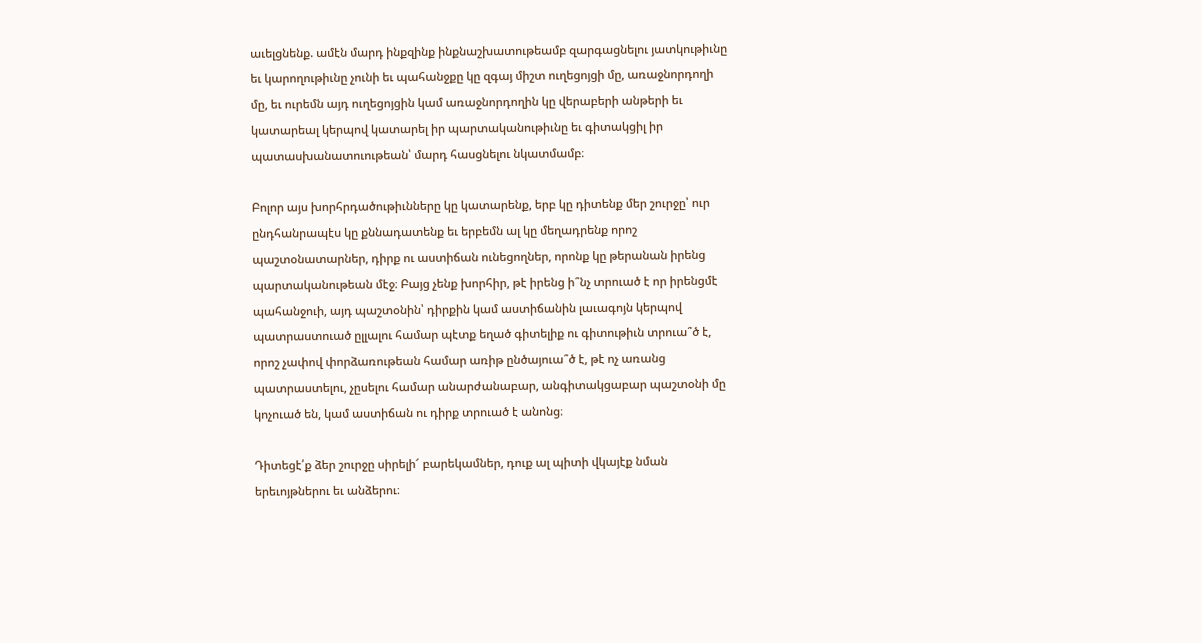աւելցնենք. ամէն մարդ ինքզինք ինքնաշխատութեամբ զարգացնելու յատկութիւնը եւ կարողութիւնը չունի եւ պահանջքը կը զգայ միշտ ուղեցոյցի մը, առաջնորդողի մը, եւ ուրեմն այդ ուղեցոյցին կամ առաջնորդողին կը վերաբերի անթերի եւ կատարեալ կերպով կատարել իր պարտականութիւնը եւ գիտակցիլ իր պատասխանատուութեան՝ մարդ հասցնելու նկատմամբ։

Բոլոր այս խորհրդածութիւնները կը կատարենք, երբ կը դիտենք մեր շուրջը՝ ուր ընդհանրապէս կը քննադատենք եւ երբեմն ալ կը մեղադրենք որոշ պաշտօնատարներ, դիրք ու աստիճան ունեցողներ, որոնք կը թերանան իրենց պարտականութեան մէջ։ Բայց չենք խորհիր, թէ իրենց ի՞նչ տրուած է որ իրենցմէ պահանջուի, այդ պաշտօնին՝ դիրքին կամ աստիճանին լաւագոյն կերպով պատրաստուած ըլլալու համար պէտք եղած գիտելիք ու գիտութիւն տրուա՞ծ է, որոշ չափով փորձառութեան համար առիթ ընծայուա՞ծ է, թէ ոչ առանց պատրաստելու, չըսելու համար անարժանաբար, անգիտակցաբար պաշտօնի մը կոչուած են, կամ աստիճան ու դիրք տրուած է անոնց։

Դիտեցէ՛ք ձեր շուրջը սիրելի՜ բարեկամներ, դուք ալ պիտի վկայէք նման երեւոյթներու եւ անձերու։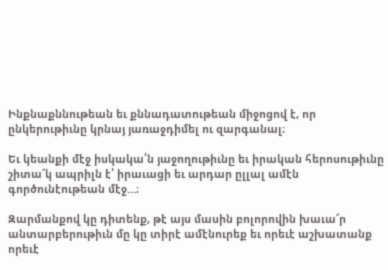Ինքնաքննութեան եւ քննադատութեան միջոցով է, որ ընկերութիւնը կրնայ յառաջդիմել ու զարգանալ։

Եւ կեանքի մէջ իսկակա՛ն յաջողութիւնը եւ իրական հերոսութիւնը շիտա՜կ ապրիլն է՝ իրաւացի եւ արդար ըլլալ ամէն գործունէութեան մէջ…։

Զարմանքով կը դիտենք, թէ այս մասին բոլորովին խաւա՜ր անտարբերութիւն մը կը տիրէ ամէնուրեք եւ որեւէ աշխատանք որեւէ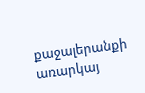քաջալերանքի առարկայ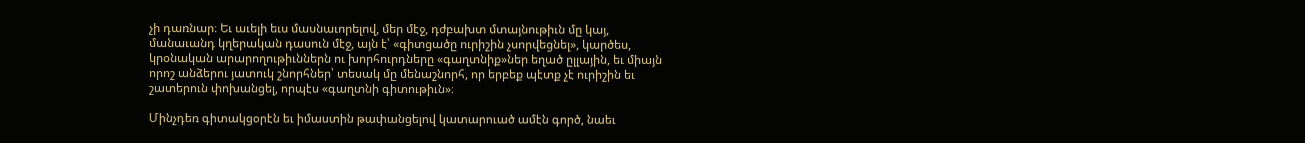չի դառնար։ Եւ աւելի եւս մասնաւորելով, մեր մէջ, դժբախտ մտայնութիւն մը կայ, մանաւանդ կղերական դասուն մէջ, այն է՝ «գիտցածը ուրիշին չսորվեցնել», կարծես, կրօնական արարողութիւններն ու խորհուրդները «գաղտնիք»ներ եղած ըլլային, եւ միայն որոշ անձերու յատուկ շնորհներ՝ տեսակ մը մենաշնորհ, որ երբեք պէտք չէ ուրիշին եւ շատերուն փոխանցել, որպէս «գաղտնի գիտութիւն»։

Մինչդեռ գիտակցօրէն եւ իմաստին թափանցելով կատարուած ամէն գործ, նաեւ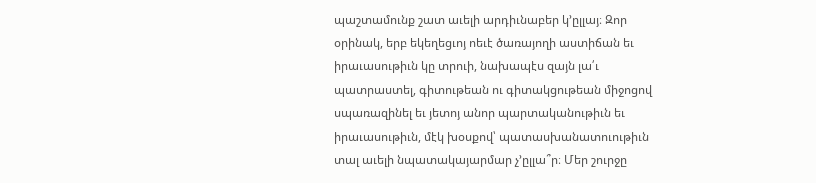պաշտամունք շատ աւելի արդիւնաբեր կ՚ըլլայ։ Զոր օրինակ, երբ եկեղեցւոյ ոեւէ ծառայողի աստիճան եւ իրաւասութիւն կը տրուի, նախապէս զայն լա՛ւ պատրաստել, գիտութեան ու գիտակցութեան միջոցով սպառազինել եւ յետոյ անոր պարտականութիւն եւ իրաւասութիւն, մէկ խօսքով՝ պատասխանատուութիւն տալ աւելի նպատակայարմար չ՚ըլլա՞ր։ Մեր շուրջը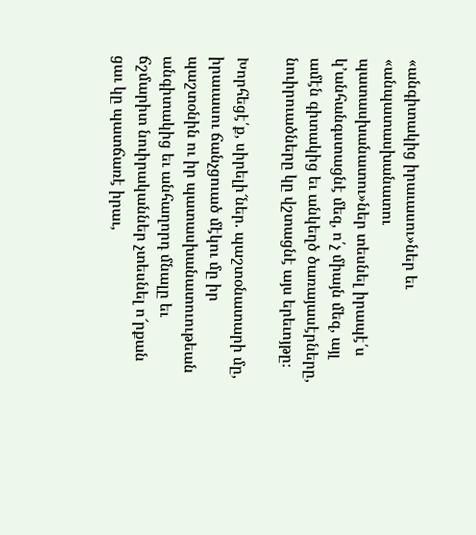«անգիտակից իրաւասու»ներ եւ «անպատասխանատու պատասխանատու»ներ տեսնել իրապէ՛ս կ՚անհանգստացնէ մեզ, ո՛չ միայն մեզ, այլ ամէն գիտակից եւ անկեղծ ծառայասէրները, նուիրուածները կը վշտացնէ այս երեւոյթը։

Խորհեցէ՛ք, սիրելի՜ներ. պաշտօնատարի մը, իրաւասու ճանչցուած մէկու մը իր պաշտօնին ու իր պատասխանատուութեան անգիտակից եւ անհաղորդ մնալը եւ ճշմարիտ նուիրականներ չտեսնել ո՜րքան ցաւ կը պատճառէ իրաւ,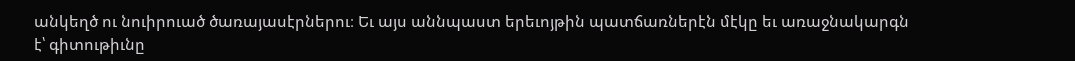անկեղծ ու նուիրուած ծառայասէրներու։ Եւ այս աննպաստ երեւոյթին պատճառներէն մէկը եւ առաջնակարգն է՝ գիտութիւնը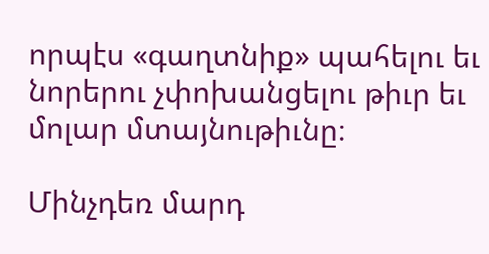որպէս «գաղտնիք» պահելու եւ նորերու չփոխանցելու թիւր եւ մոլար մտայնութիւնը։

Մինչդեռ մարդ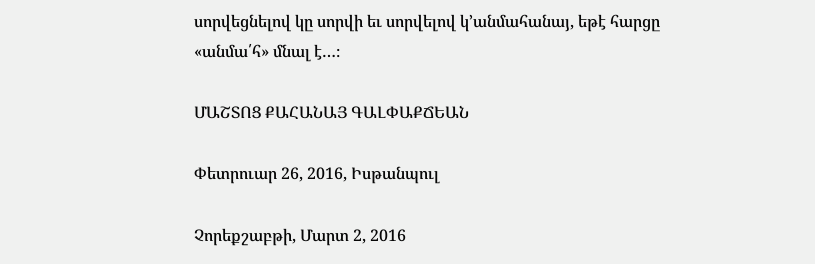սորվեցնելով կը սորվի եւ սորվելով կ՚անմահանայ, եթէ հարցը «անմա՛հ» մնալ է…։

ՄԱՇՏՈՑ ՔԱՀԱՆԱՅ ԳԱԼՓԱՔՃԵԱՆ

Փետրուար 26, 2016, Իսթանպուլ

Չորեքշաբթի, Մարտ 2, 2016